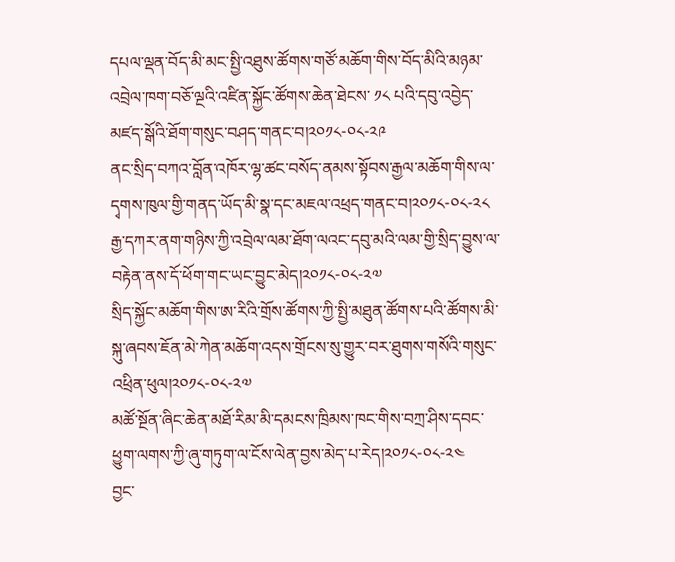དཔལ་ལྡན་བོད་མི་མང་སྤྱི་འཐུས་ཚོགས་གཙོ་མཆོག་གིས་བོད་མིའི་མཉམ་འབྲེལ་ཁག་བཅོ་ལྔའི་འཛིན་སྐྱོང་ཚོགས་ཆེན་ཐེངས་ ༡༨ པའི་དབུ་འབྱེད་མཛད་སྒོའི་ཐོག་གསུང་བཤད་གནང་བ།༢༠༡༨-༠༨-༢༩
ནང་སྲིད་བཀའ་བློན་འཁོར་ལྷ་ཚང་བསོད་ནམས་སྟོབས་རྒྱལ་མཆོག་གིས་ལ་དྭགས་ཁུལ་གྱི་གནད་ཡོད་མི་སྣ་དང་མཇལ་འཕྲད་གནང་བ།༢༠༡༨-༠༨-༢༨
རྒྱ་དཀར་ནག་གཉིས་ཀྱི་འབྲེལ་ལམ་ཐོག་ལའང་དབུ་མའི་ལམ་གྱི་སྲིད་བྱུས་ལ་བརྟེན་ནས་དོ་ཕོག་གང་ཡང་བྱུང་མེད།༢༠༡༨-༠༨-༢༧
སྲིད་སྐྱོང་མཆོག་གིས་ཨ་རིའི་གྲོས་ཚོགས་ཀྱི་སྤྱི་མཐུན་ཚོགས་པའི་ཚོགས་མི་སྐུ་ཞབས་ཇོན་མེ་ཀེན་མཆོག་འདས་གྲོངས་སུ་གྱུར་བར་ཐུགས་གསོའི་གསུང་འཕྲིན་ཕུལ།༢༠༡༨-༠༨-༢༧
མཚོ་སྔོན་ཞིང་ཆེན་མཐོ་རིམ་མི་དམངས་ཁྲིམས་ཁང་གིས་བཀྲ་ཤིས་དབང་ཕྱུག་ལགས་ཀྱི་ཞུ་གཏུག་ལ་ངོས་ལེན་བྱས་མེད་པ་རེད།༢༠༡༨-༠༨-༢༤
བྱང་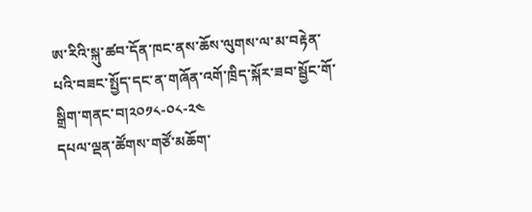ཨ་རིའི་སྐུ་ཚབ་དོན་ཁང་ནས་ཆོས་ལུགས་ལ་མ་བརྟེན་པའི་བཟང་སྤྱོད་དང་ན་གཞོན་འགོ་ཁྲིད་སྐོར་ཟབ་སྦྱོང་གོ་སྒྲིག་གནང་བ།༢༠༡༨-༠༨-༢༤
དཔལ་ལྡན་ཚོགས་གཙོ་མཆོག་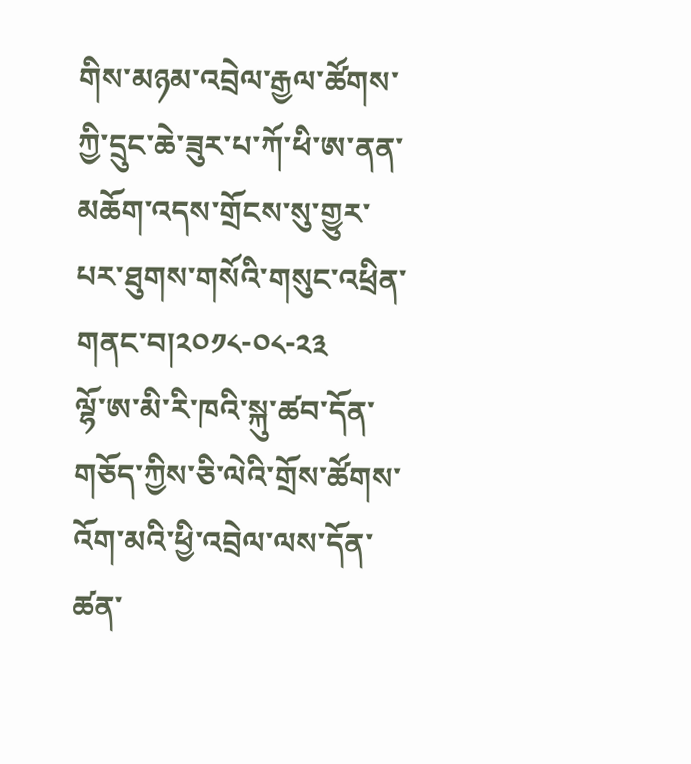གིས་མཉམ་འབྲེལ་རྒྱལ་ཚོགས་ཀྱི་དྲུང་ཆེ་ཟུར་པ་ཀོ་ཕི་ཨ་ནན་མཆོག་འདས་གྲོངས་སུ་གྱུར་པར་ཐུགས་གསོའི་གསུང་འཕྲིན་གནང་བ།༢༠༡༨-༠༨-༢༣
ལྷོ་ཨ་མི་རི་ཁའི་སྐུ་ཚབ་དོན་གཅོད་ཀྱིས་ཅི་ལེའི་གྲོས་ཚོགས་འོག་མའི་ཕྱི་འབྲེལ་ལས་དོན་ཚན་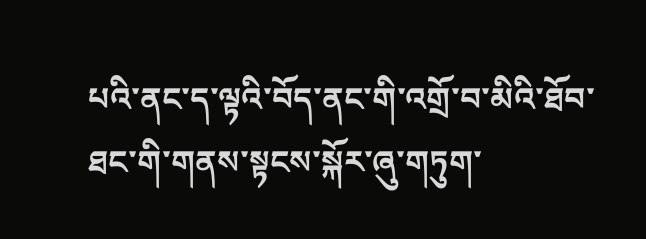པའི་ནང་ད་ལྟའི་བོད་ནང་གི་འགྲོ་བ་མིའི་ཐོབ་ཐང་གི་གནས་སྟངས་སྐོར་ཞུ་གཏུག་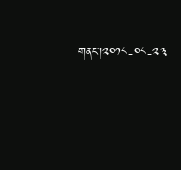གནང་།༢༠༡༨-༠༨-༢༣